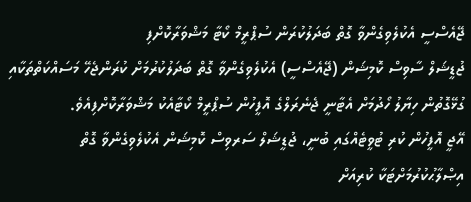ޖޭއެސްސީ އެކުލެވިގެންވާ ގޮތް ބަދަލުކުރަން ސުޕްރީމް ކޯޓާ މަޝްވަރާކޮށްފި
ޖުޑީޝަލް ސާވިސް ކޮމިޝަން (ޖޭއެސްސީ) އެކުލެވިގެންވާ ގޮތް ބަދަލުކުރުމަށް ކުރަންޖެހޭ މަސައްކަތްތަކާއި ގުޅޭގޮތުން ހިޔާލު ހޯދުމަށް އެޓާނީ ޖެނެރަލްގެ އޮފީހުން ސުޕްރީމް ކޯޓާއެކު މަޝްވަރާކޮށްފިއެވެ.
އޭޖީ އޮފީހުން ކުރި ޓުވީޓެއްގައި ބުނީ، ޖުޑީޝަލް ސަރވިސް ކޮމިޝަން އެކުލެވިގެންވާ ގޮތް އިޞްލާޙުކުރުމަށްޓަކާ ކުރިއަށް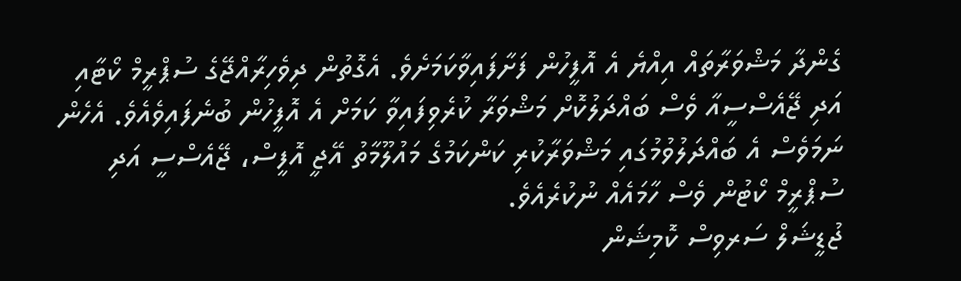ގެންދާ މަޝްވަރާތައް އިއްޔެ އެ އޮފީހުން ފަށާފައިވާކަމަށެވެ. އެގޮތުން ދިވެހިރާއްޖޭގެ ސުޕްރީމް ކޯޓާއި އަދި ޖޭއެސްސީއާ ވެސް ބައްދަލުކޮށް މަޝްވަރާ ކުރެވިފައިވާ ކަމަށް އެ އޮފީހުން ބުނެފައިވެއެވެ. އެހެން ނަމަވެސް އެ ބައްދަލުވުމުގައި މަޝްވަރާކުރި ކަންކަމުގެ މައުލޫމާތު އޭޖީ އޮފީސް، ޖޭއެސްސީ އަދި ސުޕްރީމް ކޯޓުން ވެސް ހާމައެއް ނުކުރެއެވެ.
ޖުޑީޝަލް ސަރވިސް ކޮމިޝަން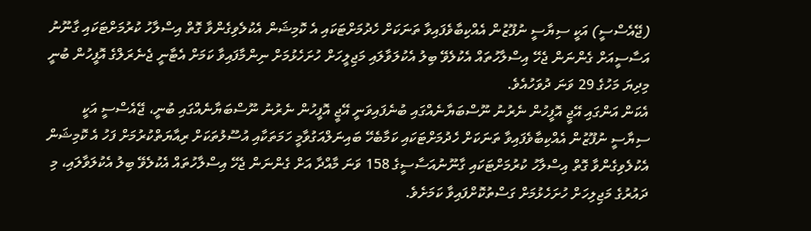(ޖޭއެސްސީ) އަކީ ސިޔާސީ ނުފޫޒުން އެއްކިބާވެފައިވާ ތަނަކަށް ހެދުމަށްޓަކައި އެ ކޮމިޝަން އެކުލެވިގެންވާ ގޮތް އިސްލާހު ކުރުމަށްޓަކައި ގާނޫނު އަސާސީއަށް ގެންނަން ޖެހޭ އިސްލާހުތައް އެކުލެވޭ ބިލު އެކުލަވާލައި މަޖިލީހަށް ހުށަހެޅުމަށް ނިންމާފައިވާ ކަމަށް އެޓާނީ ޖެނެރަލްގެ އޮފީހުން ބުނީ މިދިޔަ މަހުގެ 29 ވަނަ ދުވަހުއެވެ.
އެކަން އަންގައި އޭޖީ އޮފީހުން ނެރުނު ނޫސްބަޔާނެއްގައި ބުނެފައިވަނީ އޭޖީ އޮފީހުން ނެރުނު ނޫސްބަޔާނެއްގައި ބުނީ، ޖޭއެސްސީ އަކީ ސިޔާސީ ނުފޫޒުން އެއްކިބާވެފައިވާ ތަނަކަށް ހެދުމަށްޓަކައި ކަމާބެހޭ ބައިނަލްއަގުވާމީ ހަމަތަކާއި އުސޫލުތަކަށް ރިއާޔަތްކުރުމަށް ފަހު އެ ކޮމިޝަން އެކުލެވިގެންވާ ގޮތް އިސްލާހު ކުރުމަށްޓަކައި ގާނޫނުއަސާސީގެ 158 ވަނަ މާއްދާ އަށް ގެންނަން ޖެހޭ އިސްލާހުތައް އެކުލެވޭ ބިލު އެކުލަވާލައި، މި ދައުރުގެ މަޖިލިހަށް ހުށަހެޅުމަށް ގަސްތުކޮށްފައިވާ ކަމަށެވެ.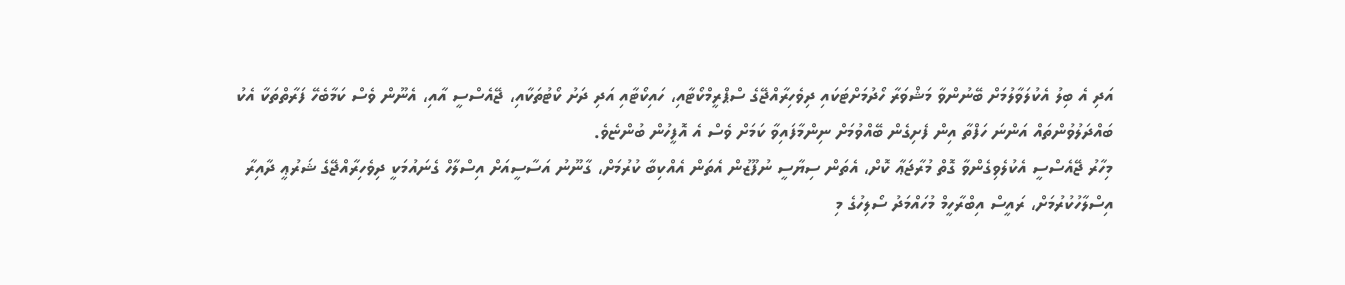އަދި އެ ބިލު އެކުލަވާލުމަށް ބޭނުންވާ މަޝްވަރާ ހޯދުމަށްޓަކައި ދިވެހިރާއްޖޭގެ ސްޕްރީމްކޯޓާއި، ހައިކޯޓާއި އަދި ދަށު ކޯޓުތަކާއި، ޖޭއެސްސީ އާއި، އެނޫން ވެސް ކަމާބެހޭ ފަރާތްތަކާ އެކު ބައްދަލުވުންތައް އަންނަ ހަފްތާ އިން ފެށިގެން ބޭއްވުމަށް ނިންމާފައިވާ ކަމަށް ވެސް އެ އޮފީހުން ބުންޏެވެ.
މިހާރު ޖޭއެސްސީ އެކުލެވިގެންވާ ގޮތް މުރާޖަޢާ ކޮށް، އެތަން ސިޔާސީ ނުފޫޒުން އެތަން އެއްކިބާ ކުރުމަށް، ގާނޫނު އަސާސީއަށް އިސްލާހް ގެނައުމަކީ ދިވެހިރާއްޖޭގެ ޝަރުޢީ ދާއިރާ އިސްލާހުކުރުމަށް، ރައީސް އިބްރާހީމް މުހައްމަދު ސޯލިހުގެ މި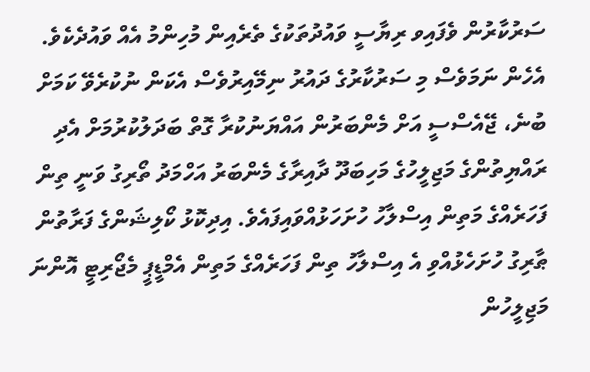ސަރުކާރުން ވެފައިވ ރިޔާސީ ވައުދުތަކުގެ ތެރެއިން މުހިންމު އެއް ވައުދެކެވެ.
އެހެން ނަމަވެސް މި ސަރުކާރުގެ ދައުރު ނިމޭއިރުވެސް އެކަން ނުކުރެވޭ ކަމަށް ބުނެ، ޖޭއެސްސީ އަށް މެންބަރުން އައްޔަނުކުރާ ގޮތް ބަދަލުކުރުމަށް އެދި ރައްޔިތުންގެ މަޖިލީހުގެ މަހިބަދޫ ދާއިރާގެ މެންބަރު އަހްމަދު ތޯރިގު ވަނީ ތިން ފަހަރެއްގެ މަތިން އިސްލާހު ހުށަހަޅުއްވައިފައެވެ. އިދިކޮޅު ކޯލިޝަންގެ ފަރާތުން ޠާރިގު ހުށަހެޅުއްވި އެ އިސްލާހު ތިން ފަހަރެއްގެ މަތިން އެމްޑީޕީ މެޖޯރިޓީ އޮންނަ މަޖިލީހުން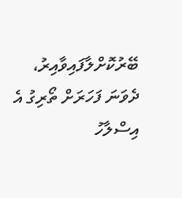ބޭރުކޮށްލާފައިވާއިރު، ދެވަނަ ފަހަރަށް ތޯރިގު އެ އިސްލާހު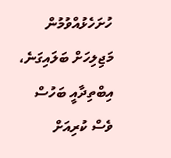ހުށަހެޅުއްވުމުން މަޖިލިހަށް ބަލައިގަނެ، އިބްތިދާއީ ބަހުސް ވެސް ކުރިއަށް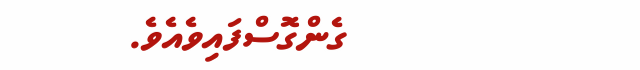ގެންގޮސްފައިވެއެވެ.